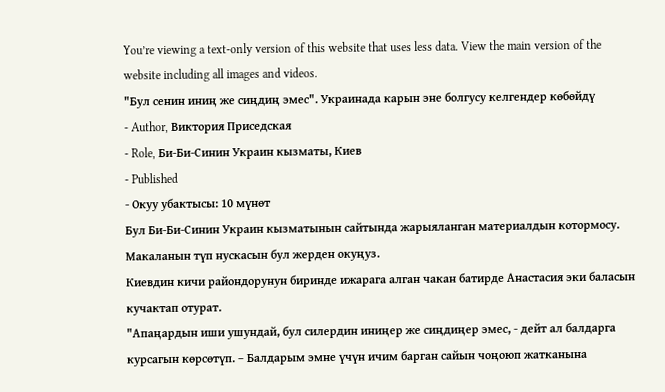You’re viewing a text-only version of this website that uses less data. View the main version of the website including all images and videos.
"Бул сенин иниң же сиңдиң эмес". Украинада карын эне болгусу келгендер көбөйдү
- Author, Виктория Приседская
- Role, Би-Би-Синин Украин кызматы, Киев
- Published
- Окуу убактысы: 10 мүнөт
Бул Би-Би-Синин Украин кызматынын сайтында жарыяланган материалдын котормосу. Макаланын түп нускасын бул жерден окуңуз.
Киевдин кичи райондорунун биринде ижарага алган чакан батирде Анастасия эки баласын кучактап отурат.
"Апаңардын иши ушундай, бул силердин иниңер же сиңдиңер эмес, - дейт ал балдарга курсагын көрсөтүп. – Балдарым эмне үчүн ичим барган сайын чоңоюп жатканына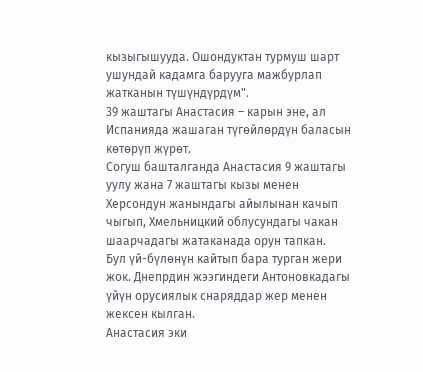кызыгышууда. Ошондуктан турмуш шарт ушундай кадамга барууга мажбурлап жатканын түшүндүрдүм".
39 жаштагы Анастасия – карын эне, ал Испанияда жашаган түгөйлөрдүн баласын көтөрүп жүрөт.
Согуш башталганда Анастасия 9 жаштагы уулу жана 7 жаштагы кызы менен Херсондун жанындагы айылынан качып чыгып, Хмельницкий облусундагы чакан шаарчадагы жатаканада орун тапкан.
Бул үй-бүлөнүн кайтып бара турган жери жок. Днепрдин жээгиндеги Антоновкадагы үйүн орусиялык снаряддар жер менен жексен кылган.
Анастасия эки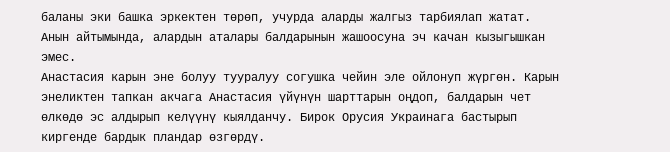баланы эки башка эркектен төрөп, учурда аларды жалгыз тарбиялап жатат. Анын айтымында, алардын аталары балдарынын жашоосуна эч качан кызыгышкан эмес.
Анастасия карын эне болуу тууралуу согушка чейин эле ойлонуп жүргөн. Карын энеликтен тапкан акчага Анастасия үйүнүн шарттарын оңдоп, балдарын чет өлкөдө эс алдырып келүүнү кыялданчу. Бирок Орусия Украинага бастырып киргенде бардык пландар өзгөрдү.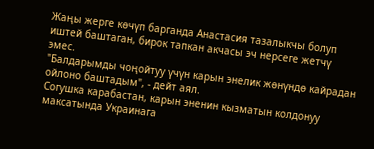Жаңы жерге көчүп барганда Анастасия тазалыкчы болуп иштей баштаган, бирок тапкан акчасы эч нерсеге жетчү эмес.
"Балдарымды чоңойтуу үчүн карын энелик жөнүндө кайрадан ойлоно баштадым", - дейт аял.
Согушка карабастан, карын эненин кызматын колдонуу максатында Украинага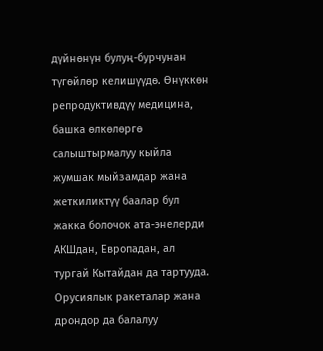дүйнөнүн булуң-бурчунан түгөйлөр келишүүдө. Өнүккөн репродуктивдүү медицина, башка өлкөлөргө салыштырмалуу кыйла жумшак мыйзамдар жана жеткиликтүү баалар бул жакка болочок ата-энелерди АКШдан, Европадан, ал тургай Кытайдан да тартууда.
Орусиялык ракеталар жана дрондор да балалуу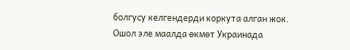болгусу келгендерди коркута алган жок.
Ошол эле маалда өкмөт Украинада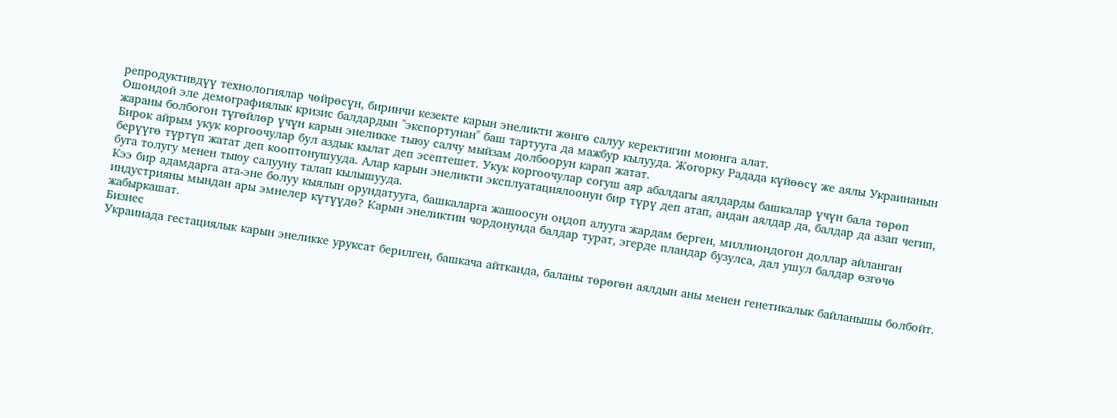репродуктивдүү технологиялар чөйрөсүн, биринчи кезекте карын энеликти жөнгө салуу керектигин моюнга алат.
Ошондой эле демографиялык кризис балдардын "экспортунан" баш тартууга да мажбур кылууда. Жогорку Радада күйөөсү же аялы Украинанын жараны болбогон түгөйлөр үчүн карын энеликке тыюу салчу мыйзам долбоорун карап жатат.
Бирок айрым укук коргоочулар бул аздык кылат деп эсептешет. Укук коргоочулар согуш аяр абалдагы аялдарды башкалар үчүн бала төрөп берүүгө түртүп жатат деп кооптонушууда. Алар карын энеликти эксплуатациялоонун бир түрү деп атап, андан аялдар да, балдар да азап чегип, буга толугу менен тыюу салууну талап кылышууда.
Кээ бир адамдарга ата-эне болуу кыялын орундатууга, башкаларга жашоосун оңдоп алууга жардам берген, миллиондогон доллар айланган индустрияны мындан ары эмнелер күтүүдө? Карын энеликтин чордонунда балдар турат, эгерде пландар бузулса, дал ушул балдар өзгөчө жабыркашат.
Бизнес
Украинада гестациялык карын энеликке уруксат берилген, башкача айтканда, баланы төрөгөн аялдын аны менен генетикалык байланышы болбойт.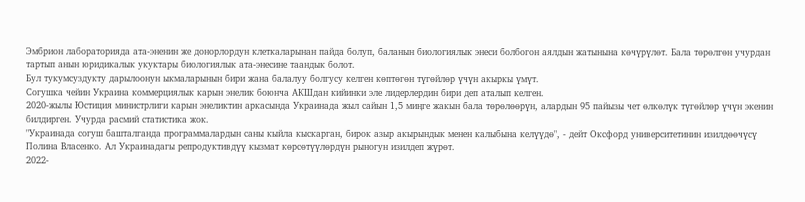Эмбрион лабораторияда ата-эненин же донорлордун клеткаларынан пайда болуп, баланын биологиялык энеси болбогон аялдын жатынына көчүрүлөт. Бала төрөлгөн учурдан тартып анын юридикалык укуктары биологиялык ата-энесине таандык болот.
Бул тукумсуздукту дарылоонун ыкмаларынын бири жана балалуу болгусу келген көптөгөн түгөйлөр үчүн акыркы үмүт.
Согушка чейин Украина коммерциялык карын энелик боюнча АКШдан кийинки эле лидерлердин бири деп аталып келген.
2020-жылы Юстиция министрлиги карын энеликтин аркасында Украинада жыл сайын 1,5 миңге жакын бала төрөлөөрүн, алардын 95 пайызы чет өлкөлүк түгөйлөр үчүн экенин билдирген. Учурда расмий статистика жок.
"Украинада согуш башталганда программалардын саны кыйла кыскарган, бирок азыр акырындык менен калыбына келүүдө", - дейт Оксфорд университетинин изилдөөчүсү Полина Власенко. Ал Украинадагы репродуктивдүү кызмат көрсөтүүлөрдүн рыногун изилдеп жүрөт.
2022-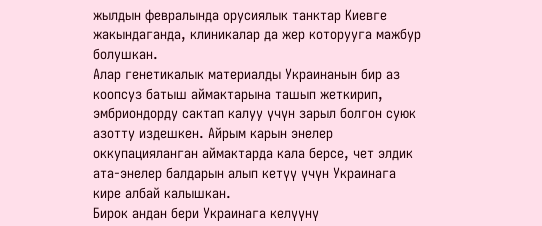жылдын февралында орусиялык танктар Киевге жакындаганда, клиникалар да жер которууга мажбур болушкан.
Алар генетикалык материалды Украинанын бир аз коопсуз батыш аймактарына ташып жеткирип, эмбриондорду сактап калуу үчүн зарыл болгон суюк азотту издешкен. Айрым карын энелер оккупацияланган аймактарда кала берсе, чет элдик ата-энелер балдарын алып кетүү үчүн Украинага кире албай калышкан.
Бирок андан бери Украинага келүүнү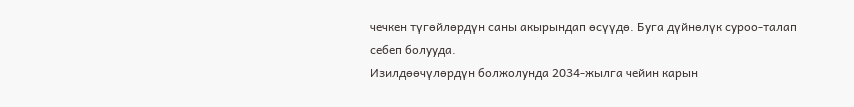чечкен түгөйлөрдүн саны акырындап өсүүдө. Буга дүйнөлүк суроо-талап себеп болууда.
Изилдөөчүлөрдүн болжолунда 2034-жылга чейин карын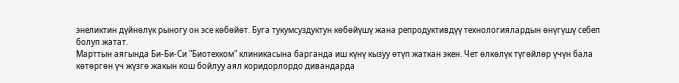энеликтин дүйнөлүк рыногу он эсе көбөйөт. Буга тукумсуздуктун көбөйүшү жана репродуктивдүү технологиялардын өнүгүшү себеп болуп жатат.
Марттын аягында Би-Би-Си "Биотехком" клиникасына барганда иш күнү кызуу өтүп жаткан экен. Чет өлкөлүк түгөйлөр үчүн бала көтөргөн үч жүзгө жакын кош бойлуу аял коридорлордо дивандарда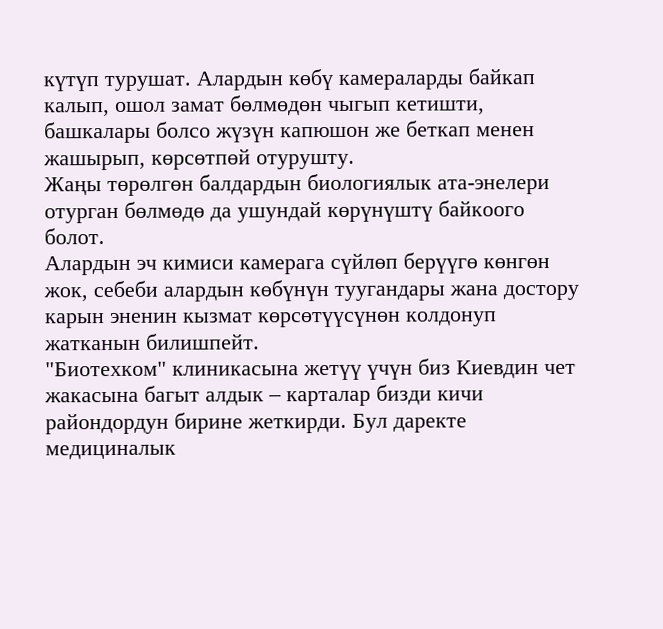күтүп турушат. Алардын көбү камераларды байкап калып, ошол замат бөлмөдөн чыгып кетишти, башкалары болсо жүзүн капюшон же беткап менен жашырып, көрсөтпөй отурушту.
Жаңы төрөлгөн балдардын биологиялык ата-энелери отурган бөлмөдө да ушундай көрүнүштү байкоого болот.
Алардын эч кимиси камерага сүйлөп берүүгө көнгөн жок, себеби алардын көбүнүн туугандары жана достору карын эненин кызмат көрсөтүүсүнөн колдонуп жатканын билишпейт.
"Биотехком" клиникасына жетүү үчүн биз Киевдин чет жакасына багыт алдык – карталар бизди кичи райондордун бирине жеткирди. Бул даректе медициналык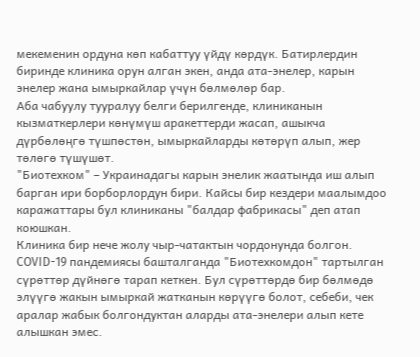мекеменин ордуна көп кабаттуу үйдү көрдүк. Батирлердин биринде клиника орун алган экен, анда ата-энелер, карын энелер жана ымыркайлар үчүн бөлмөлөр бар.
Аба чабуулу тууралуу белги берилгенде, клиниканын кызматкерлери көнүмүш аракеттерди жасап, ашыкча дүрбөлөңгө түшпөстөн, ымыркайларды көтөрүп алып, жер төлөгө түшүшөт.
"Биотехком" – Украинадагы карын энелик жаатында иш алып барган ири борборлордун бири. Кайсы бир кездери маалымдоо каражаттары бул клиниканы "балдар фабрикасы" деп атап коюшкан.
Клиника бир нече жолу чыр-чатактын чордонунда болгон. COVID-19 пандемиясы башталганда "Биотехкомдон" тартылган сүрөттөр дүйнөгө тарап кеткен. Бул сүрөттөрдө бир бөлмөдө элүүгө жакын ымыркай жатканын көрүүгө болот, себеби, чек аралар жабык болгондуктан аларды ата-энелери алып кете алышкан эмес.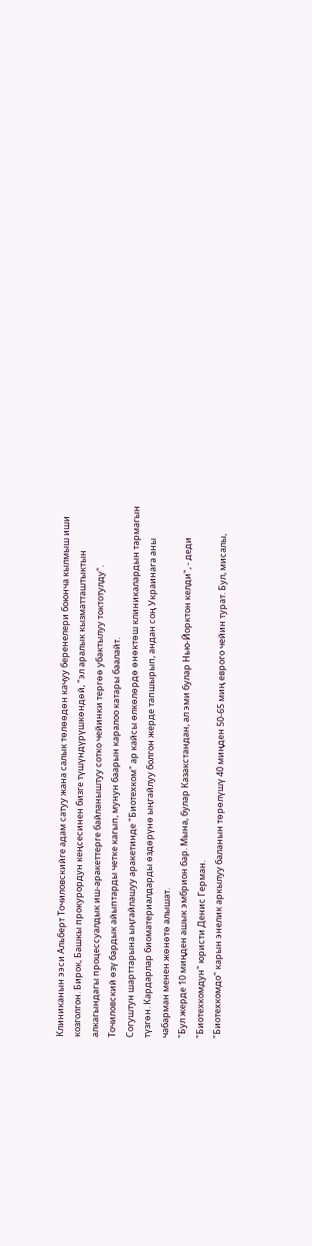Клиниканын ээси Альберт Точиловскийге адам сатуу жана салык төлөөдөн качуу беренелери боюнча кылмыш иши козголгон. Бирок, Башкы прокурордун кеңсесинен бизге түшүндүрүшкөндөй, "эл аралык кызматташтыктын алкагындагы процессуалдык иш-аракеттерге байланыштуу сотко чейинки тергөө убактылуу токтотулду".
Точиловский өзү бардык айыптарды четке кагып, мунун баарын каралоо катары баалайт.
Согуштун шарттарына ыңгайлашуу аракетинде "Биотехком" ар кайсы өлкөлөрдө өнөктөш клиникалардын тармагын түзгөн. Кардарлар биоматериалдарды өздөрүнө ыңгайлуу болгон жерде тапшырып, андан соң Украинага аны чабарман менен жөнөтө алышат.
"Бул жерде 10 миңден ашык эмбрион бар. Мына, булар Казакстандан, ал эми булар Нью-Йорктон келди", - деди "Биотехкомдун" юристи Денис Герман.
"Биотехкомдо" карын энелик аркылуу баланын төрөлүшү 40 миңден 50-65 миң еврого чейин турат. Бул, мисалы,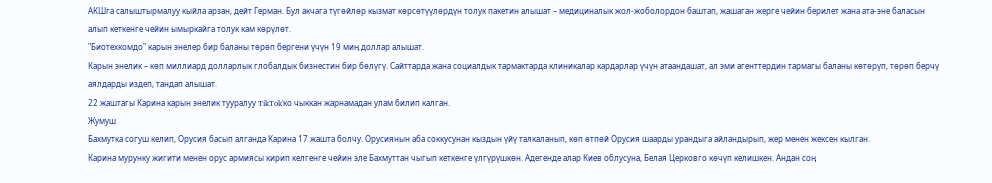АКШга салыштырмалуу кыйла арзан, дейт Герман. Бул акчага түгөйлөр кызмат көрсөтүүлөрдүн толук пакетин алышат – медициналык жол-жоболордон баштап, жашаган жерге чейин берилет жана ата-эне баласын алып кеткенге чейин ымыркайга толук кам көрүлөт.
"Биотехкомдо" карын энелер бир баланы төрөп бергени үчүн 19 миң доллар алышат.
Карын энелик – көп миллиард долларлык глобалдык бизнестин бир бөлүгү. Сайттарда жана социалдык тармактарда клиникалар кардарлар үчүн атаандашат, ал эми агенттердин тармагы баланы көтөрүп, төрөп берчү аялдарды издеп, тандап алышат.
22 жаштагы Карина карын энелик тууралуу TikTok'ко чыккан жарнамадан улам билип калган.
Жумуш
Бахмутка согуш келип, Орусия басып алганда Карина 17 жашта болчу. Орусиянын аба соккусунан кыздын үйү талкаланып, көп өтпөй Орусия шаарды урандыга айландырып, жер менен жексен кылган.
Карина мурунку жигити менен орус армиясы кирип келгенге чейин эле Бахмуттан чыгып кеткенге үлгүрүшкөн. Адегенде алар Киев облусуна, Белая Церковго көчүп келишкен. Андан соң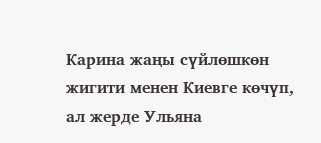Карина жаңы сүйлөшкөн жигити менен Киевге көчүп, ал жерде Ульяна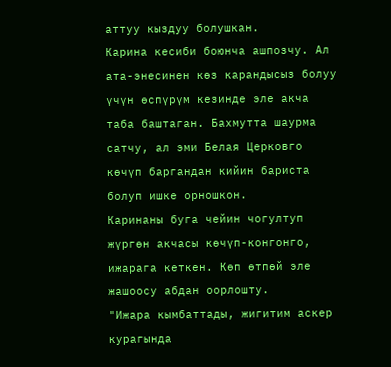аттуу кыздуу болушкан.
Карина кесиби боюнча ашпозчу. Ал ата-энесинен көз карандысыз болуу үчүн өспүрүм кезинде эле акча таба баштаган. Бахмутта шаурма сатчу, ал эми Белая Церковго көчүп баргандан кийин бариста болуп ишке орношкон.
Каринаны буга чейин чогултуп жүргөн акчасы көчүп-конгонго, ижарага кеткен. Көп өтпөй эле жашоосу абдан оорлошту.
"Ижара кымбаттады, жигитим аскер курагында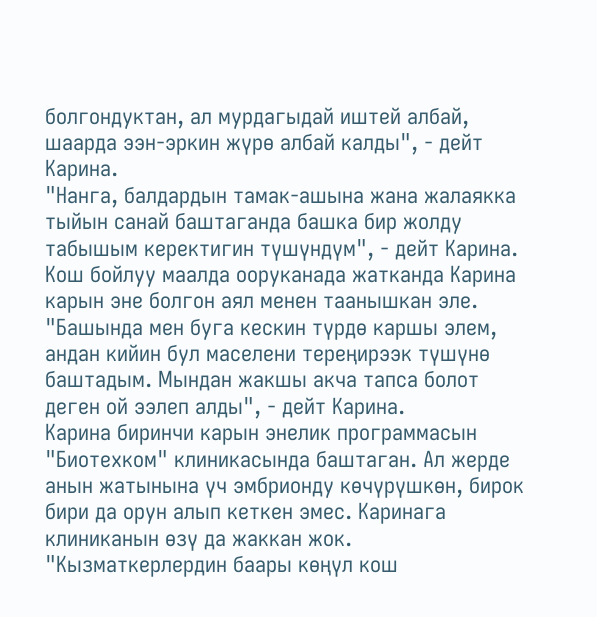болгондуктан, ал мурдагыдай иштей албай, шаарда ээн-эркин жүрө албай калды", - дейт Карина.
"Нанга, балдардын тамак-ашына жана жалаякка тыйын санай баштаганда башка бир жолду табышым керектигин түшүндүм", - дейт Карина.
Кош бойлуу маалда ооруканада жатканда Карина карын эне болгон аял менен таанышкан эле.
"Башында мен буга кескин түрдө каршы элем, андан кийин бул маселени тереңирээк түшүнө баштадым. Мындан жакшы акча тапса болот деген ой ээлеп алды", - дейт Карина.
Карина биринчи карын энелик программасын "Биотехком" клиникасында баштаган. Ал жерде анын жатынына үч эмбрионду көчүрүшкөн, бирок бири да орун алып кеткен эмес. Каринага клиниканын өзү да жаккан жок.
"Кызматкерлердин баары көңүл кош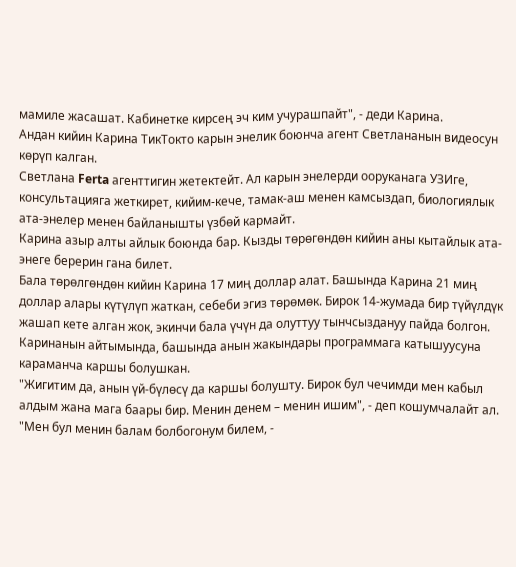мамиле жасашат. Кабинетке кирсең эч ким учурашпайт", - деди Карина.
Андан кийин Карина ТикТокто карын энелик боюнча агент Светлананын видеосун көрүп калган.
Светлана Ferta агенттигин жетектейт. Ал карын энелерди ооруканага УЗИге, консультацияга жеткирет, кийим-кече, тамак-аш менен камсыздап, биологиялык ата-энелер менен байланышты үзбөй кармайт.
Карина азыр алты айлык боюнда бар. Кызды төрөгөндөн кийин аны кытайлык ата-энеге берерин гана билет.
Бала төрөлгөндөн кийин Карина 17 миң доллар алат. Башында Карина 21 миң доллар алары күтүлүп жаткан, себеби эгиз төрөмөк. Бирок 14-жумада бир түйүлдүк жашап кете алган жок, экинчи бала үчүн да олуттуу тынчсыздануу пайда болгон.
Каринанын айтымында, башында анын жакындары программага катышуусуна караманча каршы болушкан.
"Жигитим да, анын үй-бүлөсү да каршы болушту. Бирок бул чечимди мен кабыл алдым жана мага баары бир. Менин денем – менин ишим", - деп кошумчалайт ал.
"Мен бул менин балам болбогонум билем, -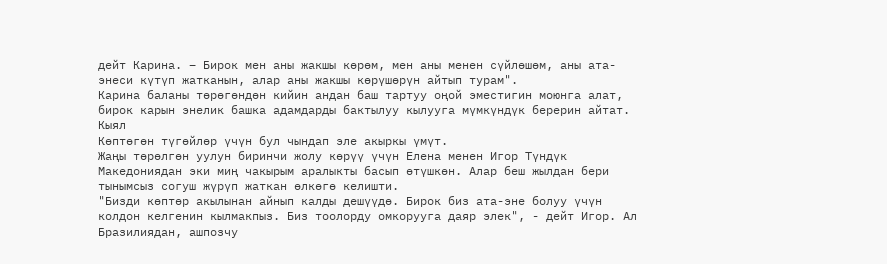дейт Карина. – Бирок мен аны жакшы көрөм, мен аны менен сүйлөшөм, аны ата-энеси күтүп жатканын, алар аны жакшы көрүшөрүн айтып турам".
Карина баланы төрөгөндөн кийин андан баш тартуу оңой эместигин моюнга алат, бирок карын энелик башка адамдарды бактылуу кылууга мүмкүндүк берерин айтат.
Кыял
Көптөгөн түгөйлөр үчүн бул чындап эле акыркы үмүт.
Жаңы төрөлгөн уулун биринчи жолу көрүү үчүн Елена менен Игор Түндүк Македониядан эки миң чакырым аралыкты басып өтүшкөн. Алар беш жылдан бери тынымсыз согуш жүрүп жаткан өлкөгө келишти.
"Бизди көптөр акылынан айнып калды дешүүдө. Бирок биз ата-эне болуу үчүн колдон келгенин кылмакпыз. Биз тоолорду омкорууга даяр элек", - дейт Игор. Ал Бразилиядан, ашпозчу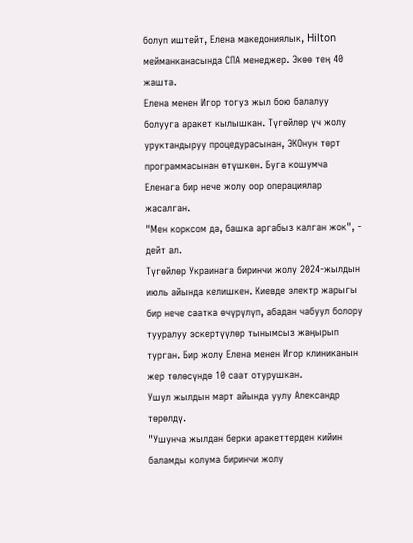болуп иштейт, Елена македониялык, Hilton мейманканасында СПА менеджер. Экөө тең 40 жашта.
Елена менен Игор тогуз жыл бою балалуу болууга аракет кылышкан. Түгөйлөр үч жолу уруктандыруу процедурасынан, ЭКОнун төрт программасынан өтүшкөн. Буга кошумча Еленага бир нече жолу оор операциялар жасалган.
"Мен корксом да, башка аргабыз калган жок", - дейт ал.
Түгөйлөр Украинага биринчи жолу 2024-жылдын июль айында келишкен. Киевде электр жарыгы бир нече саатка өчүрүлүп, абадан чабуул болору тууралуу эскертүүлөр тынымсыз жаңырып турган. Бир жолу Елена менен Игор клиниканын жер төлөсүндө 10 саат отурушкан.
Ушул жылдын март айында уулу Александр төрөлдү.
"Ушунча жылдан берки аракеттерден кийин баламды колума биринчи жолу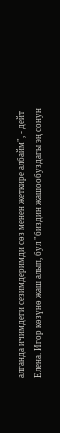алганда ичимдеги сезимдеримди сөз менен жеткире албайм", - дейт Елена. Игор көзүнө жаш алып, бул "биздин жашообуздагы эң сонун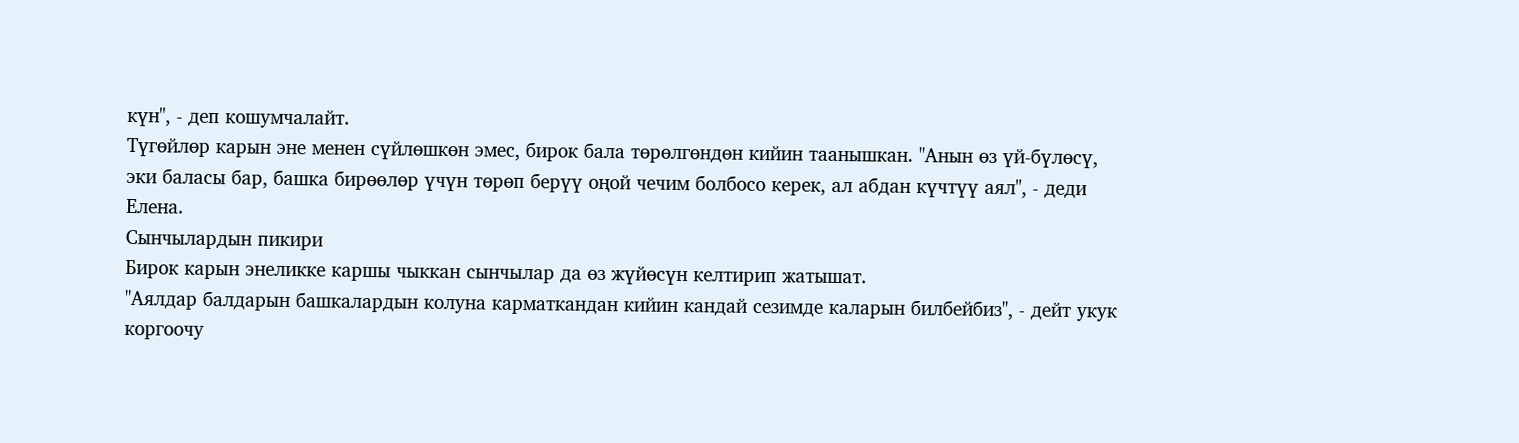күн", - деп кошумчалайт.
Түгөйлөр карын эне менен сүйлөшкөн эмес, бирок бала төрөлгөндөн кийин таанышкан. "Анын өз үй-бүлөсү, эки баласы бар, башка бирөөлөр үчүн төрөп берүү оңой чечим болбосо керек, ал абдан күчтүү аял", - деди Елена.
Сынчылардын пикири
Бирок карын энеликке каршы чыккан сынчылар да өз жүйөсүн келтирип жатышат.
"Аялдар балдарын башкалардын колуна карматкандан кийин кандай сезимде каларын билбейбиз", - дейт укук коргоочу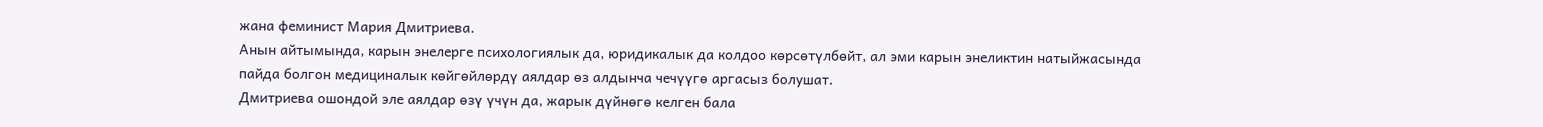жана феминист Мария Дмитриева.
Анын айтымында, карын энелерге психологиялык да, юридикалык да колдоо көрсөтүлбөйт, ал эми карын энеликтин натыйжасында пайда болгон медициналык көйгөйлөрдү аялдар өз алдынча чечүүгө аргасыз болушат.
Дмитриева ошондой эле аялдар өзү үчүн да, жарык дүйнөгө келген бала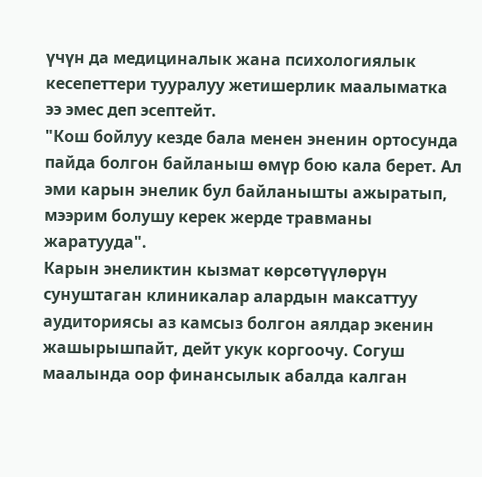үчүн да медициналык жана психологиялык кесепеттери тууралуу жетишерлик маалыматка ээ эмес деп эсептейт.
"Кош бойлуу кезде бала менен эненин ортосунда пайда болгон байланыш өмүр бою кала берет. Ал эми карын энелик бул байланышты ажыратып, мээрим болушу керек жерде травманы жаратууда".
Карын энеликтин кызмат көрсөтүүлөрүн сунуштаган клиникалар алардын максаттуу аудиториясы аз камсыз болгон аялдар экенин жашырышпайт, дейт укук коргоочу. Согуш маалында оор финансылык абалда калган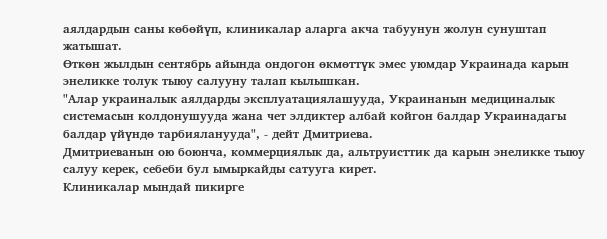аялдардын саны көбөйүп, клиникалар аларга акча табуунун жолун сунуштап жатышат.
Өткөн жылдын сентябрь айында ондогон өкмөттүк эмес уюмдар Украинада карын энеликке толук тыюу салууну талап кылышкан.
"Алар украиналык аялдарды эксплуатациялашууда, Украинанын медициналык системасын колдонушууда жана чет элдиктер албай койгон балдар Украинадагы балдар үйүндө тарбияланууда", - дейт Дмитриева.
Дмитриеванын ою боюнча, коммерциялык да, альтруисттик да карын энеликке тыюу салуу керек, себеби бул ымыркайды сатууга кирет.
Клиникалар мындай пикирге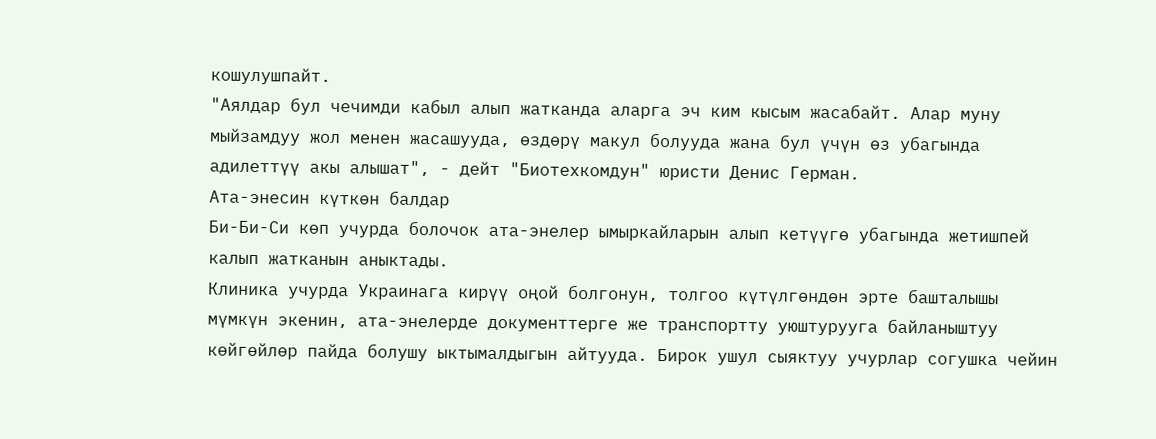кошулушпайт.
"Аялдар бул чечимди кабыл алып жатканда аларга эч ким кысым жасабайт. Алар муну мыйзамдуу жол менен жасашууда, өздөрү макул болууда жана бул үчүн өз убагында адилеттүү акы алышат", - дейт "Биотехкомдун" юристи Денис Герман.
Ата-энесин күткөн балдар
Би-Би-Си көп учурда болочок ата-энелер ымыркайларын алып кетүүгө убагында жетишпей калып жатканын аныктады.
Клиника учурда Украинага кирүү оңой болгонун, толгоо күтүлгөндөн эрте башталышы мүмкүн экенин, ата-энелерде документтерге же транспортту уюштурууга байланыштуу көйгөйлөр пайда болушу ыктымалдыгын айтууда. Бирок ушул сыяктуу учурлар согушка чейин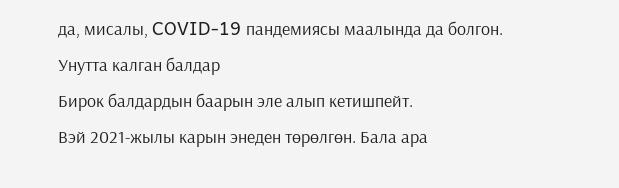да, мисалы, COVID-19 пандемиясы маалында да болгон.
Унутта калган балдар
Бирок балдардын баарын эле алып кетишпейт.
Вэй 2021-жылы карын энеден төрөлгөн. Бала ара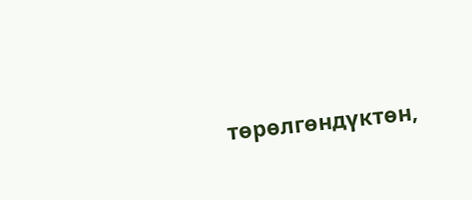төрөлгөндүктөн,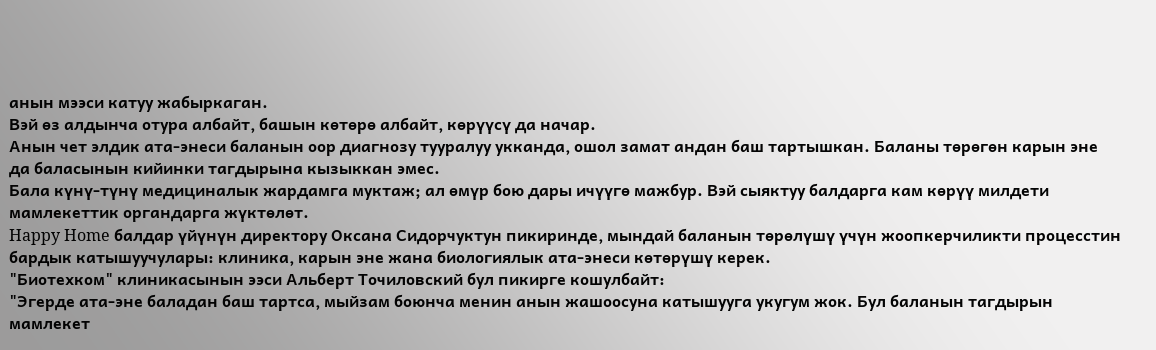анын мээси катуу жабыркаган.
Вэй өз алдынча отура албайт, башын көтөрө албайт, көрүүсү да начар.
Анын чет элдик ата-энеси баланын оор диагнозу тууралуу укканда, ошол замат андан баш тартышкан. Баланы төрөгөн карын эне да баласынын кийинки тагдырына кызыккан эмес.
Бала күнү-түнү медициналык жардамга муктаж; ал өмүр бою дары ичүүгө мажбур. Вэй сыяктуу балдарга кам көрүү милдети мамлекеттик органдарга жүктөлөт.
Happy Home балдар үйүнүн директору Оксана Сидорчуктун пикиринде, мындай баланын төрөлүшү үчүн жоопкерчиликти процесстин бардык катышуучулары: клиника, карын эне жана биологиялык ата-энеси көтөрүшү керек.
"Биотехком" клиникасынын ээси Альберт Точиловский бул пикирге кошулбайт:
"Эгерде ата-эне баладан баш тартса, мыйзам боюнча менин анын жашоосуна катышууга укугум жок. Бул баланын тагдырын мамлекет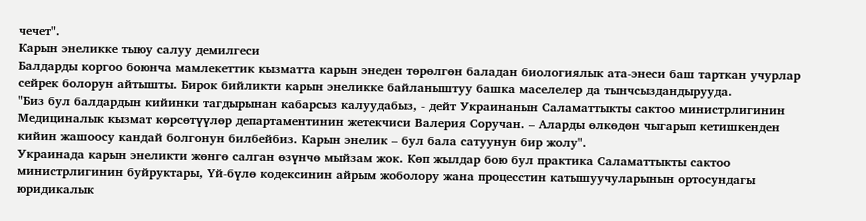чечет".
Карын энеликке тыюу салуу демилгеси
Балдарды коргоо боюнча мамлекеттик кызматта карын энеден төрөлгөн баладан биологиялык ата-энеси баш тарткан учурлар сейрек болорун айтышты. Бирок бийликти карын энеликке байланыштуу башка маселелер да тынчсыздандырууда.
"Биз бул балдардын кийинки тагдырынан кабарсыз калуудабыз, - дейт Украинанын Саламаттыкты сактоо министрлигинин Медициналык кызмат көрсөтүүлөр департаментинин жетекчиси Валерия Соручан. – Аларды өлкөдөн чыгарып кетишкенден кийин жашоосу кандай болгонун билбейбиз. Карын энелик – бул бала сатуунун бир жолу".
Украинада карын энеликти жөнгө салган өзүнчө мыйзам жок. Көп жылдар бою бул практика Саламаттыкты сактоо министрлигинин буйруктары, Үй-бүлө кодексинин айрым жоболору жана процесстин катышуучуларынын ортосундагы юридикалык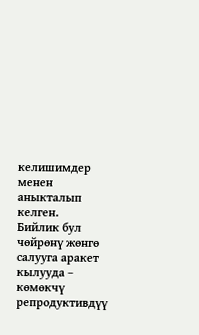келишимдер менен аныкталып келген.
Бийлик бул чөйрөнү жөнгө салууга аракет кылууда – көмөкчү репродуктивдүү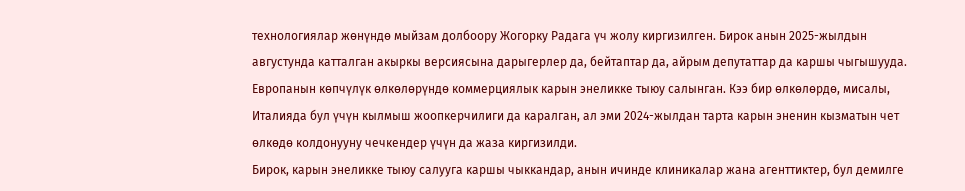технологиялар жөнүндө мыйзам долбоору Жогорку Радага үч жолу киргизилген. Бирок анын 2025-жылдын августунда катталган акыркы версиясына дарыгерлер да, бейтаптар да, айрым депутаттар да каршы чыгышууда.
Европанын көпчүлүк өлкөлөрүндө коммерциялык карын энеликке тыюу салынган. Кээ бир өлкөлөрдө, мисалы, Италияда бул үчүн кылмыш жоопкерчилиги да каралган, ал эми 2024-жылдан тарта карын эненин кызматын чет өлкөдө колдонууну чечкендер үчүн да жаза киргизилди.
Бирок, карын энеликке тыюу салууга каршы чыккандар, анын ичинде клиникалар жана агенттиктер, бул демилге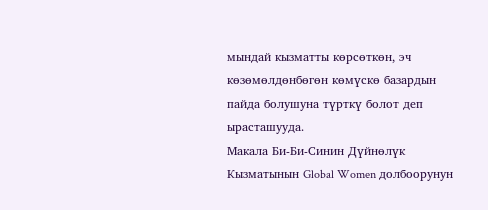мындай кызматты көрсөткөн, эч көзөмөлдөнбөгөн көмүскө базардын пайда болушуна түрткү болот деп ырасташууда.
Макала Би-Би-Синин Дүйнөлүк Кызматынын Global Women долбоорунун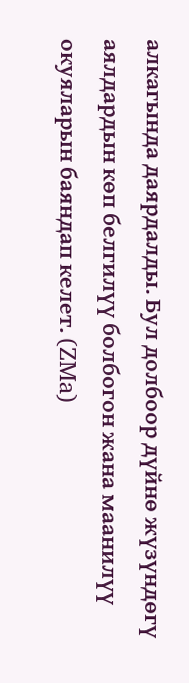алкагында даярдалды. Бул долбоор дүйнө жүзүндөгү аялдардын көп белгилүү болбогон жана маанилүү окуяларын баяндап келет. (ZMa)